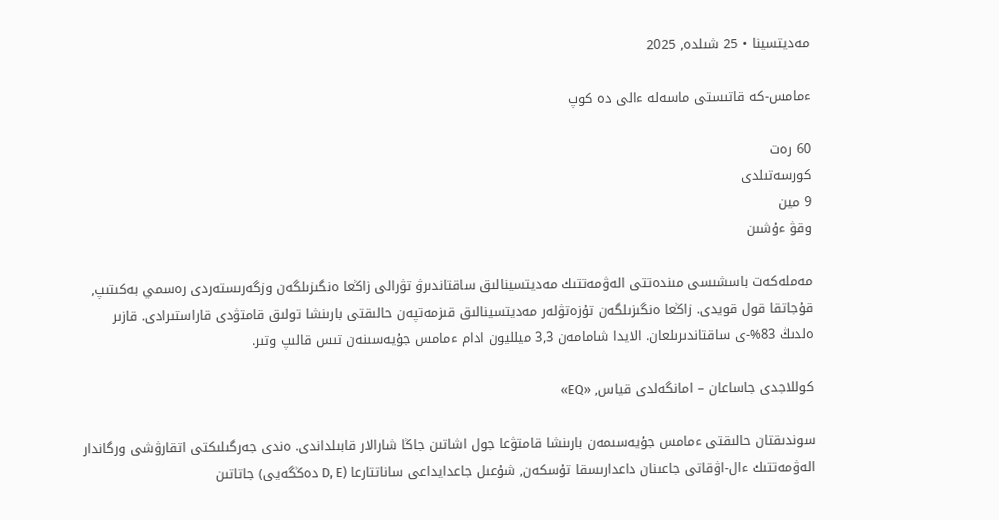مەديتسينا • 25 شىلدە, 2025

ءمامس-كە قاتىستى ماسەلە ءالى دە كوپ

60 رەت
كورسەتىلدى
9 مين
وقۋ ءۇشىن

مەملەكەت باسشىسى مىندەتتى الەۋمەتتىك مەديتسينالىق ساقتاندىرۋ تۋرالى زاڭعا ەنگىزىلگەن وزگەرىستەردى رەسمي بەكىتىپ, قۇجاتقا قول قويدى. زاڭعا ەنگىزىلگەن تۇزەتۋلەر مەديتسينالىق قىزمەتپەن حالىقتى بارىنشا تولىق قامتۋدى قاراستىرادى. قازىر ەلدىڭ 83%-ى ساقتاندىرىلعان. الايدا شامامەن 3,3 ميلليون ادام ءمامس جۇيەسىنەن تىس قالىپ وتىر.

كوللاجدى جاساعان – امانگەلدى قياس, «EQ»

سوندىقتان حالىقتى ءمامس جۇيەسىمەن بارىنشا قامتۋعا جول اشاتىن جاڭا شارالار قابىلداندى. ەندى جەرگىلىكتى اتقارۋشى ورگاندار الەۋمەتتىك ءال-اۋقاتى جاعىنان داعدارىسقا تۇسكەن, شۇعىل جاعدايداعى ساناتتارعا (D, E دەڭگەيى) جاتاتىن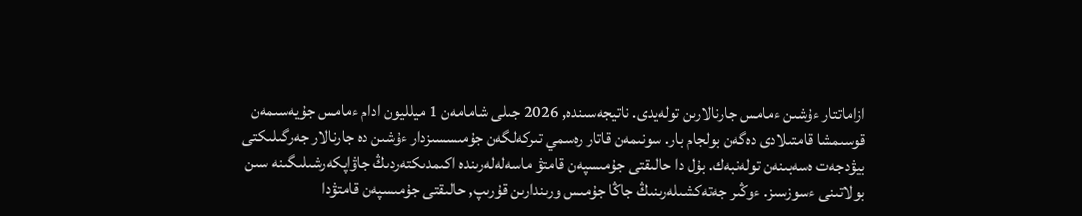ازاماتتار ءۇشىن ءمامس جارنالارىن تولەيدى. ناتيجەسىندە, 2026 جىلى شامامەن 1 ميلليون ادام ءمامس جۇيەسىمەن قوسىمشا قامتىلادى دەگەن بولجام بار. سونىمەن قاتار رەسمي تىركەلگەن جۇمىسسىزدار ءۇشىن دە جارنالار جەرگىلىكتى بيۋدجەت ەسەبىنەن تولەنبەك. بۇل دا حالىقتى جۇمىسپەن قامتۋ ماسەلەلەرىندە اكىمدىكتەردىڭ جاۋاپكەرشىلىگىنە سىن بولاتىنى ءسوزسىز. ءوڭىر جەتەكشىلەرىنىڭ جاڭا جۇمىس ورىندارىن قۇرىپ, حالىقتى جۇمىسپەن قامتۋدا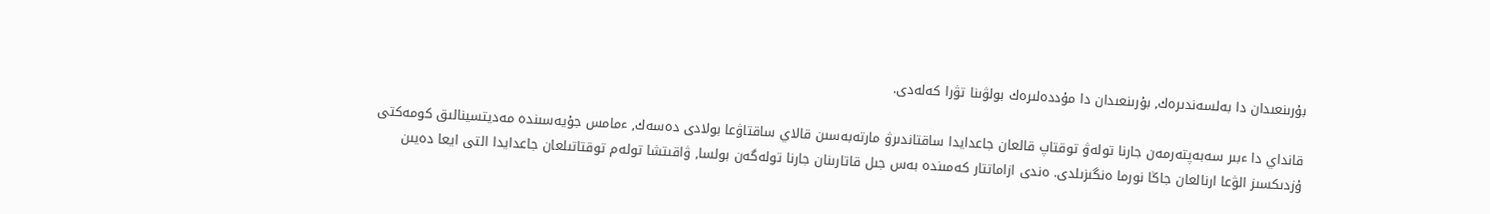بۇرىنعىدان دا بەلسەندىرەك, بۇرىنعىدان دا مۇددەلىرەك بولۋىنا تۋرا كەلەدى.

قانداي دا ءبىر سەبەپتەرمەن جارنا تولەۋ توقتاپ قالعان جاعدايدا ساقتاندىرۋ مارتەبەسىن قالاي ساقتاۋعا بولادى دەسەك, ءمامس جۇيەسىندە مەديتسينالىق كومەكتى ۇزدىكسىز الۋعا ارنالعان جاڭا نورما ەنگىزىلدى. ەندى ازاماتتار كەمىندە بەس جىل قاتارىنان جارنا تولەگەن بولسا, ۋاقىتشا تولەم توقتاتىلعان جاعدايدا التى ايعا دەيىن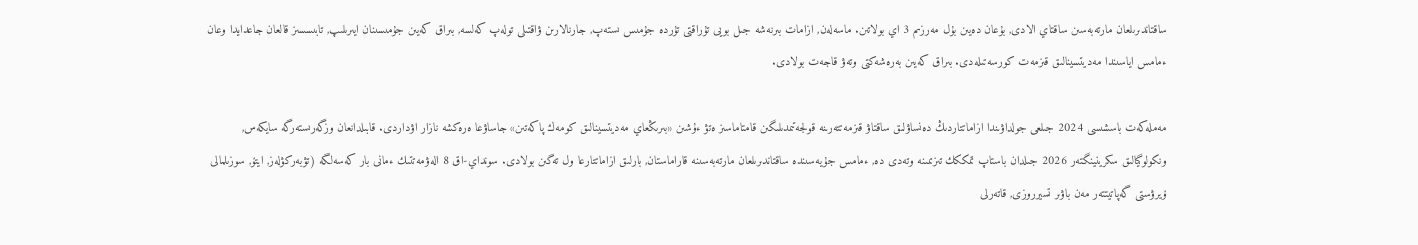ساقتاندىرىلعان مارتەبەسىن ساقتاي الادى, بۇعان دەيىن بۇل مەرزىم 3 اي بولاتىن. ماسەلەن, ازامات بىرنەشە جىل بويى تۇراقتى تۇردە جۇمىس ىستەپ, جارنالارىن ۋاقتىلى تولەپ كەلسە, بىراق كەيىن جۇمىسىنان ايىرىلىپ, تابىسسىز قالعان جاعدايدا وعان ءمامس اياسىندا مەديتسينالىق قىزمەت كورسەتىلەدى. بىراق كەيىن بەرەشەكتى وتەۋ قاجەت بولادى.

مەملەكەت باسشىسى 2024 جىلعى جولداۋىندا ازاماتتاردىڭ دەنساۋلىق ساقتاۋ قىزمەتتەرىنە قولجەتىمدىلىگىن قامتاماسىز ەتۋ ءۇشىن «بىرىڭعاي مەديتسينالىق كومەك پاكەتىن» جاساۋعا ەرەكشە نازار اۋداردى. قابىلدانعان وزگەرىستەرگە سايكەس, ونكولوگيالىق سكرينينگتەر 2026 جىلدان باستاپ تمككك تىزىمىنە وتەدى دە, ءمامس جۇيەسىندە ساقتاندىرىلعان مارتەبەسىنە قاراماستان, بارلىق ازاماتتارعا ول تەگىن بولادى. سونداي-اق 8 الەۋمەتتىك ءمانى بار كەسەلگە (تۋبەركۋلەز, ايتۆ, سوزىلمالى ۆيرۋستى گەپاتيتتەر مەن باۋىر تسيرروزى, قاتەرلى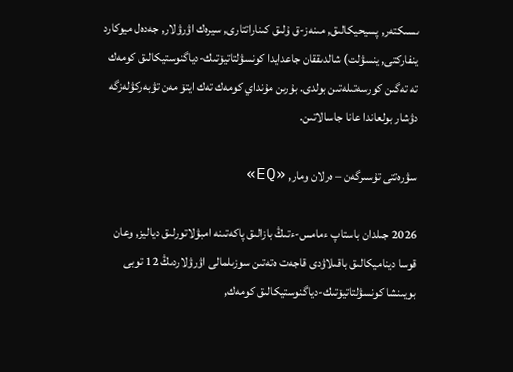ىسىكتەر, پسيحيكالىق, مىنەز-ق ۇلىق كىناراتتارى, سيرەك اۋرۋلار, جەدەل ميوكارد ينفاركتى, ينسۋلت) شالدىققان جاعدايدا كونسۋلتاتيۆتىك-دياگنوستيكالىق كومەك تە تەگىن كورسەتىلەتىن بولدى. بۇرىن مۇنداي كومەك تەك ايتۆ مەن تۋبەركۋلەزگە دۋشار بولعاندا عانا جاسالاتىن.

سۋرەتتى تۇسىرگەن – ەرلان ومار, «EQ»

2026 جىلدان باستاپ ءمامس-ءتىڭ بازالىق پاكەتىنە امبۋلاتورلىق دياليز, وعان قوسا ديناميكالىق باقىلاۋدى قاجەت ەتەتىن سوزىلمالى اۋرۋلاردىڭ 12 توبى بويىنشا كونسۋلتاتيۆتىك-دياگنوستيكالىق كومەك,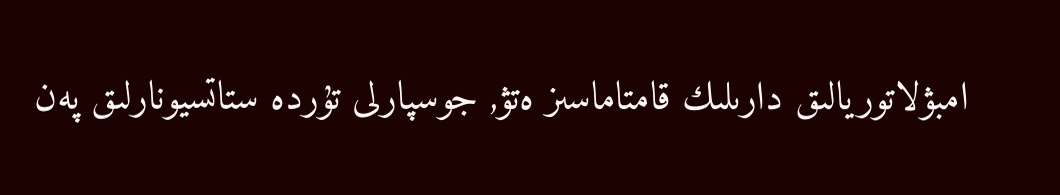امبۋلاتوريالىق دارىلىك قامتاماسىز ەتۋ, جوسپارلى تۇردە ستاتسيونارلىق پەن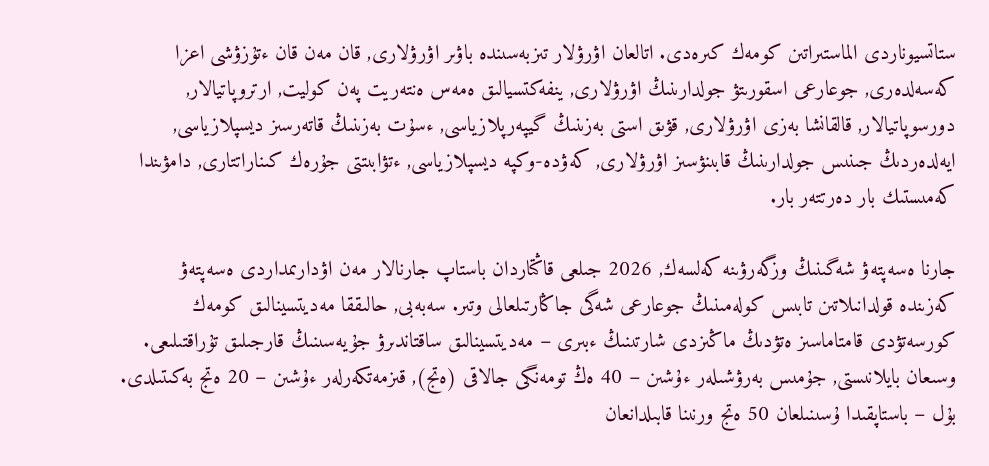ستاتسيوناردى الماستىراتىن كومەك كىرەدى. اتالعان اۋرۋلار تىزبەسىندە باۋىر اۋرۋلارى, قان مەن قان ءتۇزۋشى اعزا كەسەلدەرى, جوعارعى اسقورىتۋ جولدارىنىڭ اۋرۋلارى, ينفەكتسيالىق ەمەس ەنتەريت پەن كوليت, ارتروپاتيالار, دورسوپاتيالار, قالقانشا بەزى اۋرۋلارى, قۋىق استى بەزىنىڭ گيپەرپلازياسى, ءسۇت بەزىنىڭ قاتەرسىز ديسپلازياسى, ايەلدەردىڭ جىنىس جولدارىنىڭ قابىنۋسىز اۋرۋلارى, كەۋدە-وكپە ديسپلازياسى, ءتۋابىتتى جۇرەك كىناراتتارى, دامۋىندا كەمىستىك بار دەرتتەر بار.

جارنا ەسەپتەۋ شەگىنىڭ وزگەرۋىنە كەلسەك, 2026 جىلعى قاڭتاردان باستاپ جارنالار مەن اۋدارىمداردى ەسەپتەۋ كەزىندە قولدانىلاتىن تابىس كولەمىنىڭ جوعارعى شەگى جاڭارتىلعالى وتىر. سەبەبى, حالىققا مەديتسينالىق كومەك كورسەتۋدى قامتاماسىز ەتۋدىڭ ماڭىزدى شارتىنىڭ ءبىرى – مەديتسينالىق ساقتاندىرۋ جۇيەسىنىڭ قارجىلىق تۇراقتىلىعى. وسىعان بايلانىستى, جۇمىس بەرۋشىلەر ءۇشىن – 40 ەڭ تومەنگى جالاقى (ەتج), قىزمەتكەرلەر ءۇشىن – 20 ەتج بەكىتىلدى. بۇل – باستاپقىدا ۇسىنىلعان 50 ەتج ورنىنا قابىلدانعان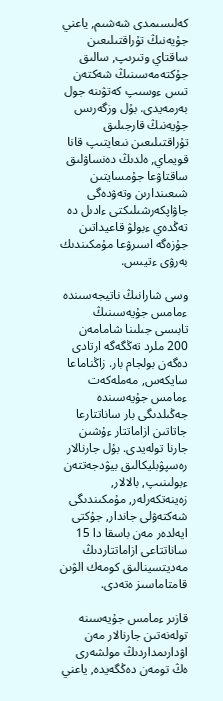كەلىسىمدى شەشىم, ياعني جۇيەنىڭ تۇراقتىلىعىن ساقتاي وتىرىپ, سالىق جۇكتەمەسىنىڭ شەكتەن تىس ءوسىپ كەتۋىنە جول بەرمەيدى. بۇل وزگەرىس جۇيەنىڭ قارجىلىق تۇراقتىلىعىن نىعايتىپ قانا قويماي, ەلدىڭ دەنساۋلىق ساقتاۋعا جۇمسايتىن شىعىندارىن وتەۋدەگى جاۋاپكەرشىلىكتى ءادىل دە تەڭدەي ءبولۋ قاعيداتىن جۇزەگە اسىرۋعا مۇمكىندىك بەرۋى ءتيىس.

وسى شارانىڭ ناتيجەسىندە ءمامس جۇيەسىنىڭ تابىسى جىلىنا شامامەن 200 ملرد تەڭگەگە ارتادى دەگەن بولجام بار. زاڭناماعا سايكەس, مەملەكەت ءمامس جۇيەسىندە جەڭىلدىگى بار ساناتتارعا جاتاتىن ازاماتتار ءۇشىن جارنا تولەيدى. بۇل جارنالار رەسپۋبليكالىق بيۋدجەتتەن ءبولىنىپ, بالالار, زەينەتكەرلەر, مۇمكىندىگى شەكتەۋلى جاندار, جۇكتى ايەلدەر مەن باسقا دا 15 ساناتتاعى ازاماتتاردىڭ مەديتسينالىق كومەك الۋىن قامتاماسىز ەتەدى.

قازىر ءمامس جۇيەسىنە تولەنەتىن جارنالار مەن اۋدارىمداردىڭ مولشەرى ەڭ تومەن دەڭگەيدە, ياعني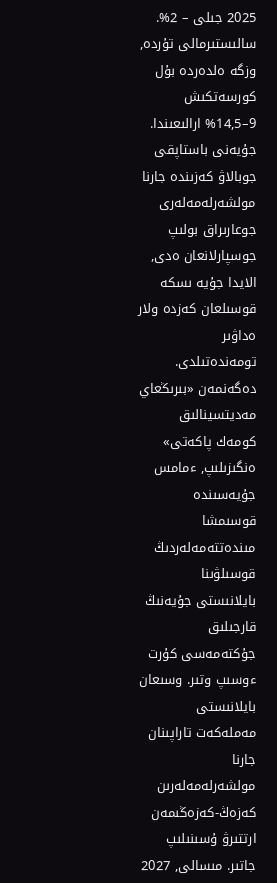2025 جىلى – 2%. سالىستىرمالى تۇردە, وزگە ەلدەردە بۇل كورسەتكىش 9–14,5% ارالىعىندا. جۇيەنى باستاپقى جوبالاۋ كەزىندە جارنا مولشەرلەمەلەرى جوعارىراق بولىپ جوسپارلانعان ەدى, الايدا جۇيە ىسكە قوسىلعان كەزدە ولار ەداۋىر تومەندەتىلدى. دەگەنمەن «بىرىڭعاي مەديتسينالىق كومەك پاكەتى» ەنگىزىلىپ, ءمامس جۇيەسىندە قوسىمشا مىندەتتەمەلەردىڭ قوسىلۋىنا بايلانىستى جۇيەنىڭ قارجىلىق جۇكتەمەسى كۇرت ءوسىپ وتىر. وسىعان بايلانىستى مەملەكەت تاراپىنان جارنا مولشەرلەمەلەرىن كەزەڭ-كەزەڭىمەن ارتتىرۋ ۇسىنىلىپ جاتىر. مىسالى, 2027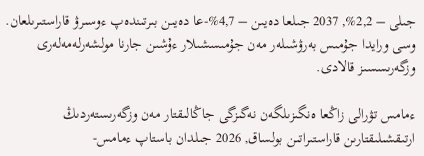جىلى – 2,2%, 2037 جىلعا دەيىن – 4,7%-عا دەيىن بىرتىندەپ ءوسىرۋ قاراستىرىلعان. وسى ورايدا جۇمىس بەرۋشىلەر مەن جۇمىسشىلار ءۇشىن جارنا مولشەرلەمەلەرى وزگەرىسسىز قالادى.

ءمامس تۋرالى زاڭعا ەنگىزىلگەن نەگىزگى جاڭالىقتار مەن وزگەرىستەردىڭ ارتىقشىلىقتارىن قاراستىراتىن بولساق, 2026 جىلدان باستاپ ءمامس-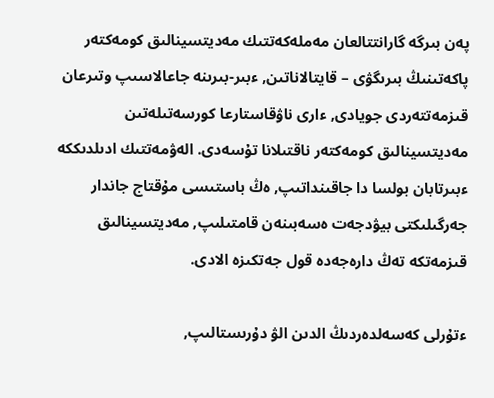پەن بىرگە گارانتتالعان مەملەكەتتىك مەديتسينالىق كومەكتەر پاكەتىنىڭ بىرىگۋى – قايتالاناتىن, ءبىر-بىرىنە جاعالاسىپ وتىرعان قىزمەتتەردى جويادى, ءارى ناۋقاستارعا كورسەتىلەتىن مەديتسينالىق كومەكتەر ناقتىلانا تۇسەدى. الەۋمەتتىك ادىلدىككە ءبىرتابان بولسا دا جاقىنداتىپ, ەڭ باستىسى مۇقتاج جاندار جەرگىلىكتى بيۋدجەت ەسەبىنەن قامتىلىپ, مەديتسينالىق قىزمەتكە تەڭ دارەجەدە قول جەتكىزە الادى.

ءتۇرلى كەسەلدەردىڭ الدىن الۋ دۇرىستالىپ,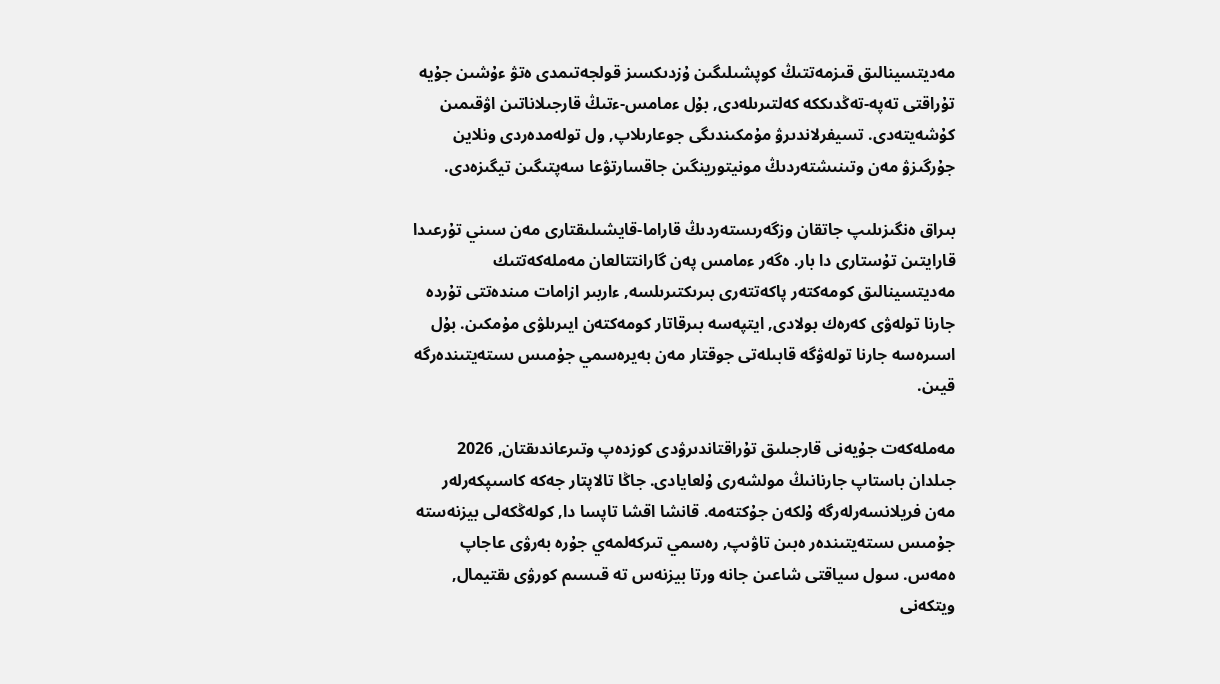مەديتسينالىق قىزمەتتىڭ كوپشىلىگىن ۇزدىكسىز قولجەتىمدى ەتۋ ءۇشىن جۇيە تۇراقتى تەپە-تەڭدىككە كەلتىرىلەدى, بۇل ءمامس-ءتىڭ قارجىلاناتىن اۋقىمىن كۇشەيتەدى. تسيفرلاندىرۋ مۇمكىندىگى جوعارىلاپ, ول تولەمدەردى ونلاين جۇرگىزۋ مەن وتىنىشتەردىڭ مونيتورينگىن جاقسارتۋعا سەپتىگىن تيگىزەدى.

بىراق ەنگىزىلىپ جاتقان وزگەرىستەردىڭ قاراما-قايشىلىقتارى مەن سىني تۇرعىدا قارايتىن تۇستارى دا بار. ەگەر ءمامس پەن گارانتتالعان مەملەكەتتىك مەديتسينالىق كومەكتەر پاكەتتەرى بىرىكتىرىلسە, ءاربىر ازامات مىندەتتى تۇردە جارنا تولەۋى كەرەك بولادى, ايتپەسە بىرقاتار كومەكتەن ايىرىلۋى مۇمكىن. بۇل اسىرەسە جارنا تولەۋگە قابىلەتى جوقتار مەن بەيرەسمي جۇمىس ىستەيتىندەرگە قيىن.

مەملەكەت جۇيەنى قارجىلىق تۇراقتاندىرۋدى كوزدەپ وتىرعاندىقتان, 2026 جىلدان باستاپ جارنانىڭ مولشەرى ۇلعايادى. جاڭا تالاپتار جەكە كاسىپكەرلەر مەن فريلانسەرلەرگە ۇلكەن جۇكتەمە. قانشا اقشا تاپسا دا, كولەڭكەلى بيزنەستە جۇمىس ىستەيتىندەر ەبىن تاۋىپ, رەسمي تىركەلمەي جۇرە بەرۋى عاجاپ ەمەس. سول سياقتى شاعىن جانە ورتا بيزنەس تە قىسىم كورۋى ىقتيمال, ويتكەنى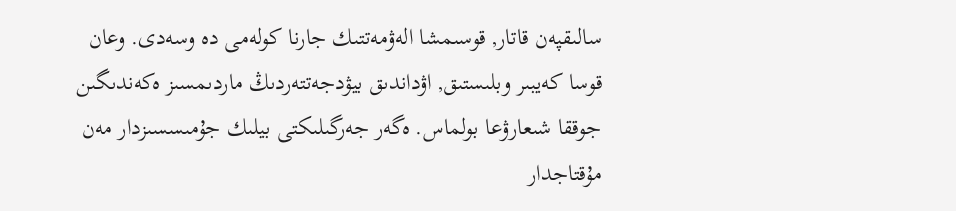سالىقپەن قاتار, قوسىمشا الەۋمەتتىك جارنا كولەمى دە وسەدى. وعان قوسا كەيبىر وبلىستىق, اۋداندىق بيۋدجەتتەردىڭ ماردىمسىز ەكەندىگىن جوققا شىعارۋعا بولماس. ەگەر جەرگىلىكتى بيلىك جۇمىسسىزدار مەن مۇقتاجدار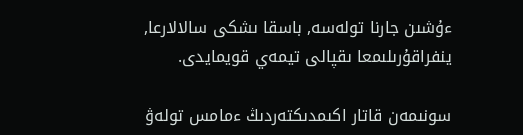ءۇشىن جارنا تولەسە, باسقا ىشكى سالالارعا, ينفراقۇرىلىمعا ىقپالى تيمەي قويمايدى.

سونىمەن قاتار اكىمدىكتەردىڭ ءمامس تولەۋ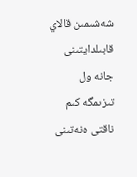شەشىمىن قالاي قابىلدايتىنى جانە ول تىزىمگە كىم ناقتى ەنەتىنى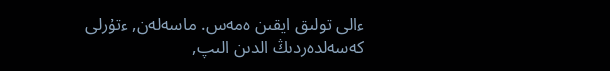ءالى تولىق ايقىن ەمەس. ماسەلەن, ءتۇرلى كەسەلدەردىڭ الدىن الىپ,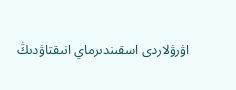اۋرۋلاردى اسقىندىرماي انىقتاۋدىڭ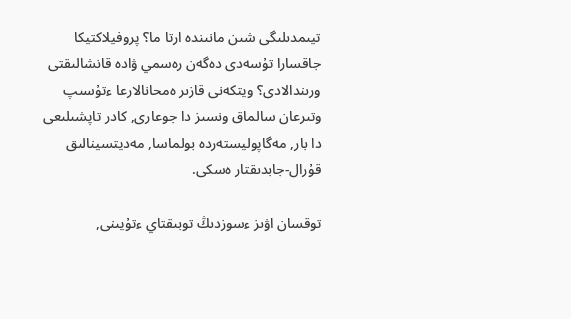تيىمدىلىگى شىن مانىندە ارتا ما؟ پروفيلاكتيكا جاقسارا تۇسەدى دەگەن رەسمي ۋادە قانشالىقتى ورىندالادى؟ ويتكەنى قازىر ەمحانالارعا ءتۇسىپ وتىرعان سالماق ونسىز دا جوعارى, كادر تاپشىلىعى دا بار, مەگاپوليستەردە بولماسا, مەديتسينالىق قۇرال-جابدىقتار ەسكى.

توقسان اۋىز ءسوزدىڭ توبىقتاي ءتۇيىنى,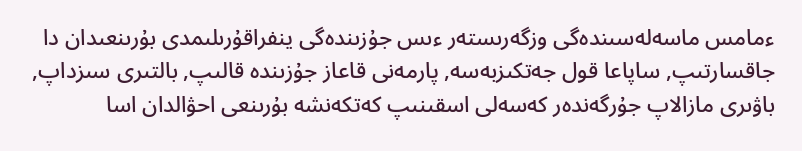ءمامس ماسەلەسىندەگى وزگەرىستەر ءىس جۇزىندەگى ينفراقۇرىلىمدى بۇرىنعىدان دا جاقسارتىپ, ساپاعا قول جەتكىزبەسە, پارمەنى قاعاز جۇزىندە قالىپ, بالتىرى سىزداپ, باۋىرى مازالاپ جۇرگەندەر كەسەلى اسقىنىپ كەتكەنشە بۇرىنعى احۋالدان اسا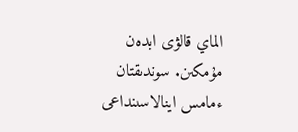الماي قالۋى ابدەن مۇمكىن. سوندىقتان ءمامس اينالاسىنداعى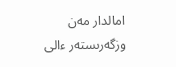امالدار مەن وزگەرىستەر ءالى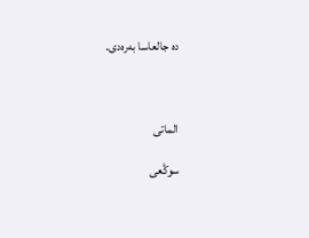دە جالعاسا بەرەدى.



الماتى

سوڭعى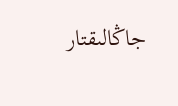جاڭالىقتار